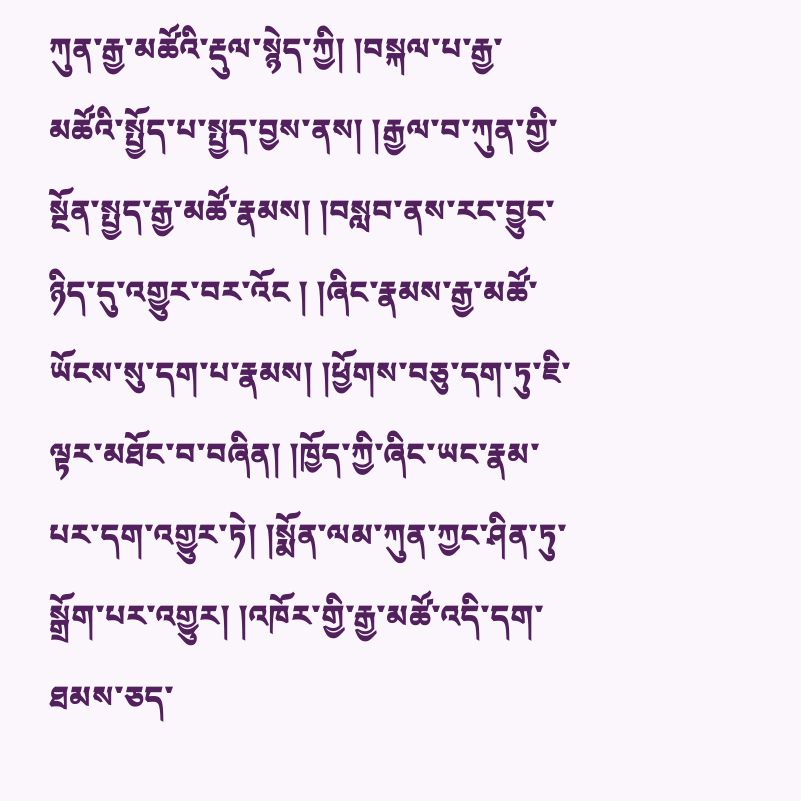ཀུན་རྒྱ་མཚོའི་རྡུལ་སྙེད་ཀྱི། །བསྐལ་པ་རྒྱ་མཚོའི་སྤྱོད་པ་སྤྱད་བྱས་ནས། །རྒྱལ་བ་ཀུན་གྱི་སྔོན་སྤྱད་རྒྱ་མཚོ་རྣམས། །བསླབ་ནས་རང་བྱུང་ཉིད་དུ་འགྱུར་བར་འོང ། །ཞིང་རྣམས་རྒྱ་མཚོ་ཡོངས་སུ་དག་པ་རྣམས། །ཕྱོགས་བཅུ་དག་ཏུ་ཇི་ལྟར་མཐོང་བ་བཞིན། །ཁྱོད་ཀྱི་ཞིང་ཡང་རྣམ་པར་དག་འགྱུར་ཏེ། །སྨོན་ལམ་ཀུན་ཀྱང་ཤིན་ཏུ་སྒྲོག་པར་འགྱུར། །འཁོར་གྱི་རྒྱ་མཚོ་འདི་དག་ཐམས་ཅད་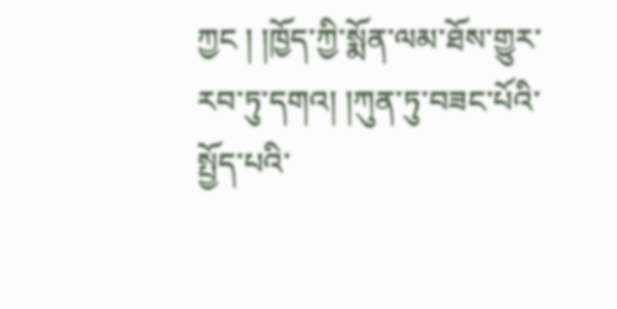ཀྱང ། །ཁྱོད་ཀྱི་སྨོན་ལམ་ཐོས་གྱུར་རབ་ཏུ་དགའ། །ཀུན་ཏུ་བཟང་པོའི་སྤྱོད་པའི་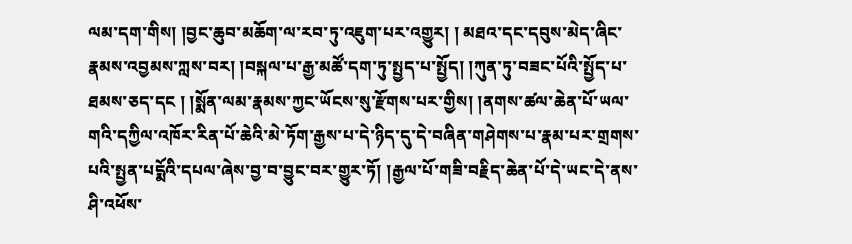ལམ་དག་གིས། །བྱང་ཆུབ་མཆོག་ལ་རབ་ཏུ་འཇུག་པར་འགྱུར། ། མཐའ་དང་དབུས་མེད་ཞིང་རྣམས་འབྱམས་ཀླས་བར། །བསྐལ་པ་རྒྱ་མཚོ་དག་ཏུ་སྤྱད་པ་སྤྱོད། །ཀུན་ཏུ་བཟང་པོའི་སྤྱོད་པ་ཐམས་ཅད་དང ། །སྨོན་ལམ་རྣམས་ཀྱང་ཡོངས་སུ་རྫོགས་པར་གྱིས། །ནགས་ཚལ་ཆེན་པོ་ཡལ་གའི་དཀྱིལ་འཁོར་རིན་པོ་ཆེའི་མེ་ཏོག་རྒྱས་པ་དེ་ཉིད་དུ་དེ་བཞིན་གཤེགས་པ་རྣམ་པར་གྲགས་པའི་སྤྱན་པདྨོའི་དཔལ་ཞེས་བྱ་བ་བྱུང་བར་གྱུར་ཏོ། །རྒྱལ་པོ་གཟི་བརྗིད་ཆེན་པོ་དེ་ཡང་དེ་ནས་ཤི་འཕོས་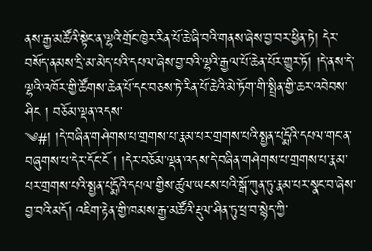ནས་རྒྱ་མཚོའི་སྟེང་ན་ལྷའི་གྲོང་ཁྱེར་རིན་པོ་ཆེ་ཞི་བའི་གནས་ཞེས་བྱ་བར་ཕྱིན་ཏེ། དེར་བསོད་ནམས་དྲི་མ་མེད་པའི་དཔལ་ཞེས་བྱ་བའི་ལྷའི་རྒྱལ་པོ་ཆེན་པོར་གྱུར་ཏོ། །དེ་ནས་དེ་ལྷའི་འཁོར་གྱི་ཚོགས་ཆེན་པོ་དང་བཅས་ཏེ་རིན་པོ་ཆེའི་མེ་ཏོག་གི་སྤྲིན་གྱི་ཆར་འབེབས་ཤིང ། བཅོམ་ལྡན་འདས་
༄#། །དེ་བཞིན་གཤེགས་པ་གྲགས་པ་རྣམ་པར་གྲགས་པའི་སྤྱན་པདྨོའི་དཔལ་གང་ན་བཞུགས་པ་དེར་དོང་ངོ ། །དེར་བཅོམ་ལྡན་འདས་དེ་བཞིན་གཤེགས་པ་གྲགས་པ་རྣམ་པར་གྲགས་པའི་སྤྱན་པདྨོའི་དཔལ་གྱིས་ཚུལ་ཡངས་པའི་སྒོ་ཀུན་ཏུ་རྣམ་པར་སྣང་བ་ཞེས་བྱ་བའི་མདོ། འཇིག་རྟེན་གྱི་ཁམས་རྒྱ་མཚོའི་རྡུལ་ཤིན་ཏུ་ཕྲ་བ་སྙེད་ཀྱི་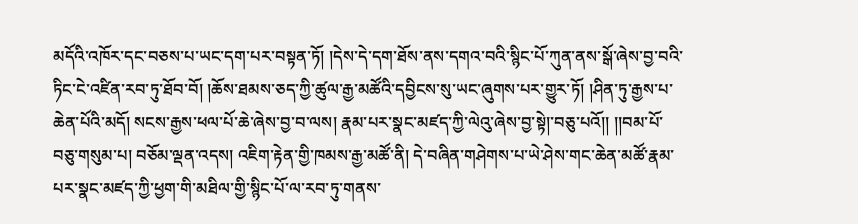མདོའི་འཁོར་དང་བཅས་པ་ཡང་དག་པར་བསྟན་ཏོ། །དེས་དེ་དག་ཐོས་ནས་དགའ་བའི་སྙིང་པོ་ཀུན་ནས་སྒོ་ཞེས་བྱ་བའི་ཏིང་ངེ་འཛིན་རབ་ཏུ་ཐོབ་བོ། །ཆོས་ཐམས་ཅད་ཀྱི་ཚུལ་རྒྱ་མཚོའི་དབྱིངས་སུ་ཡང་ཞུགས་པར་གྱུར་ཏོ། །ཤིན་ཏུ་རྒྱས་པ་ཆེན་པོའི་མདོ། སངས་རྒྱས་ཕལ་པོ་ཆེ་ཞེས་བྱ་བ་ལས། རྣམ་པར་སྣང་མཛད་ཀྱི་ལེའུ་ཞེས་བྱ་སྟེ།་བཅུ་པའོ།། །།བམ་པོ་བཅུ་གསུམ་པ། བཅོམ་ལྡན་འདས། འཇིག་རྟེན་གྱི་ཁམས་རྒྱ་མཚོ་ནི། དེ་བཞིན་གཤེགས་པ་ཡེ་ཤེས་གང་ཆེན་མཚོ་རྣམ་པར་སྣང་མཛད་ཀྱི་ཕྱག་གི་མཐིལ་གྱི་སྙིང་པོ་ལ་རབ་ཏུ་གནས་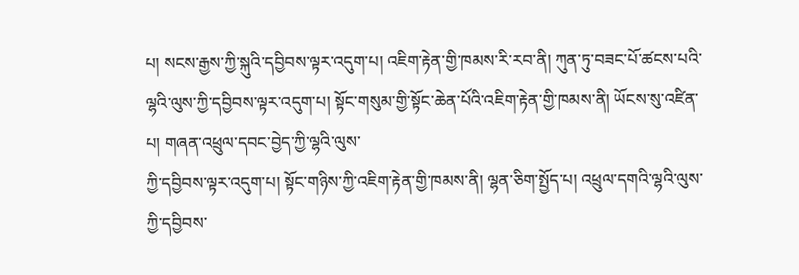པ། སངས་རྒྱས་ཀྱི་སྐུའི་དབྱིབས་ལྟར་འདུག་པ། འཇིག་རྟེན་གྱི་ཁམས་རི་རབ་ནི། ཀུན་ཏུ་བཟང་པོ་ཚངས་པའི་ལྷའི་ལུས་ཀྱི་དབྱིབས་ལྟར་འདུག་པ། སྟོང་གསུམ་གྱི་སྟོང་ཆེན་པོའི་འཇིག་རྟེན་གྱི་ཁམས་ནི། ཡོངས་སུ་འཛིན་པ། གཞན་འཕྲུལ་དབང་བྱེད་ཀྱི་ལྷའི་ལུས་
ཀྱི་དབྱིབས་ལྟར་འདུག་པ། སྟོང་གཉིས་ཀྱི་འཇིག་རྟེན་གྱི་ཁམས་ནི། ལྷན་ཅིག་སྤྱོད་པ། འཕྲུལ་དགའི་ལྷའི་ལུས་ཀྱི་དབྱིབས་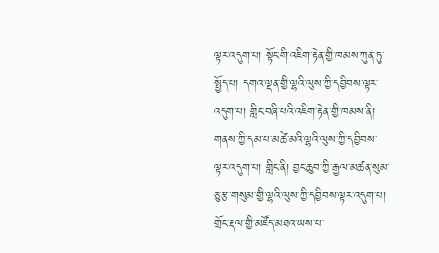ལྟར་འདུག་པ། སྟོང་གི་འཇིག་རྟེན་གྱི་ཁམས་ཀུན་ཏུ་སྤྱོད་པ། དགའ་ལྡན་གྱི་ལྷའི་ལུས་ཀྱི་དབྱིབས་ལྟར་འདུག་པ། གླིང་བཞི་པའི་འཇིག་རྟེན་གྱི་ཁམས་ནི། གནས་ཀྱི་དམ་པ་མཚེ་མའི་ལྷའི་ལུས་ཀྱི་དབྱིབས་ལྟར་འདུག་པ། གླིང་ནི། བྱང་ཆུབ་ཀྱི་རྒྱལ་མཚན་སུམ་ཅུ་རྩ་གསུམ་གྱི་ལྷའི་ལུས་ཀྱི་དབྱིབས་ལྟར་འདུག་པ། གྲོང་རྡལ་གྱི་མཛོད་མཐའ་ཡས་པ་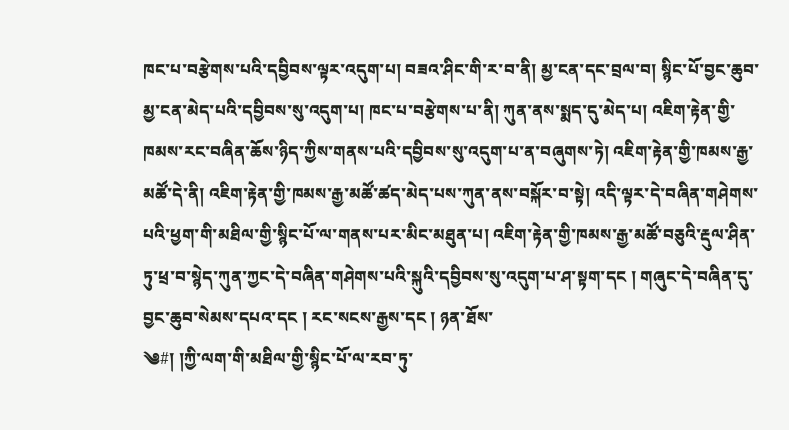ཁང་པ་བརྩེགས་པའི་དབྱིབས་ལྟར་འདུག་པ། བཟའ་ཤིང་གི་ར་བ་ནི། མྱ་ངན་དང་བྲལ་བ། སྙིང་པོ་བྱང་ཆུབ་མྱ་ངན་མེད་པའི་དབྱིབས་སུ་འདུག་པ། ཁང་པ་བརྩེགས་པ་ནི། ཀུན་ནས་སྨད་དུ་མེད་པ། འཇིག་རྟེན་གྱི་ཁམས་རང་བཞིན་ཆོས་ཉིད་ཀྱིས་གནས་པའི་དབྱིབས་སུ་འདུག་པ་ན་བཞུགས་ཏེ། འཇིག་རྟེན་གྱི་ཁམས་རྒྱ་མཚོ་དེ་ནི། འཇིག་རྟེན་གྱི་ཁམས་རྒྱ་མཚོ་ཚད་མེད་པས་ཀུན་ནས་བསྐོར་བ་སྟེ། འདི་ལྟར་དེ་བཞིན་གཤེགས་པའི་ཕྱག་གི་མཐིལ་གྱི་སྙིང་པོ་ལ་གནས་པར་མིང་མཐུན་པ། འཇིག་རྟེན་གྱི་ཁམས་རྒྱ་མཚོ་བཅུའི་རྡུལ་ཤིན་ཏུ་ཕྲ་བ་སྙེད་ཀུན་ཀྱང་དེ་བཞིན་གཤེགས་པའི་སྐུའི་དབྱིབས་སུ་འདུག་པ་ཤ་སྟག་དང ། གཞུང་དེ་བཞིན་དུ་བྱང་ཆུབ་སེམས་དཔའ་དང ། རང་སངས་རྒྱས་དང ། ཉན་ཐོས་
༄#། །ཀྱི་ལག་གི་མཐིལ་གྱི་སྙིང་པོ་ལ་རབ་ཏུ་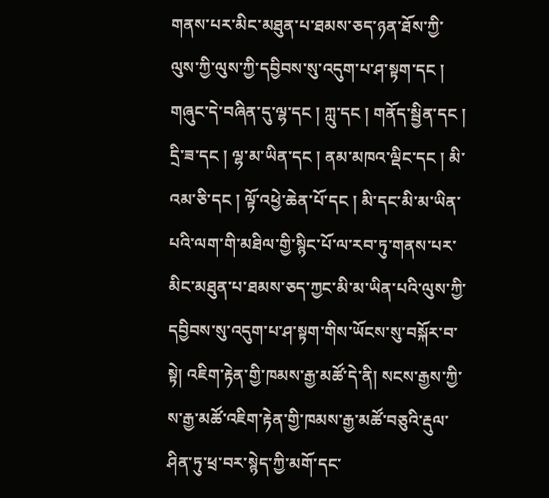གནས་པར་མིང་མཐུན་པ་ཐམས་ཅད་ཉན་ཐོས་ཀྱི་ལུས་ཀྱི་ལུས་ཀྱི་དབྱིབས་སུ་འདུག་པ་ཤ་སྟག་དང ། གཞུང་དེ་བཞིན་དུ་ལྷ་དང ། ཀླུ་དང ། གནོད་སྦྱིན་དང ། དྲི་ཟ་དང ། ལྷ་མ་ཡིན་དང ། ནམ་མཁའ་ལྡིང་དང ། མི་འམ་ཅི་དང ། ལྟོ་འཕྱེ་ཆེན་པོ་དང ། མི་དང་མི་མ་ཡིན་པའི་ལག་གི་མཐིལ་གྱི་སྙིང་པོ་ལ་རབ་ཏུ་གནས་པར་མིང་མཐུན་པ་ཐམས་ཅད་ཀྱང་མི་མ་ཡིན་པའི་ལུས་ཀྱི་དབྱིབས་སུ་འདུག་པ་ཤ་སྟག་གིས་ཡོངས་སུ་བསྐོར་བ་སྟེ། འཇིག་རྟེན་གྱི་ཁམས་རྒྱ་མཚོ་དེ་ནི། སངས་རྒྱས་ཀྱི་ས་རྒྱ་མཚོ་འཇིག་རྟེན་གྱི་ཁམས་རྒྱ་མཚོ་བཅུའི་རྡུལ་ཤིན་ཏུ་ཕྲ་བར་སྙེད་ཀྱི་མགོ་དང་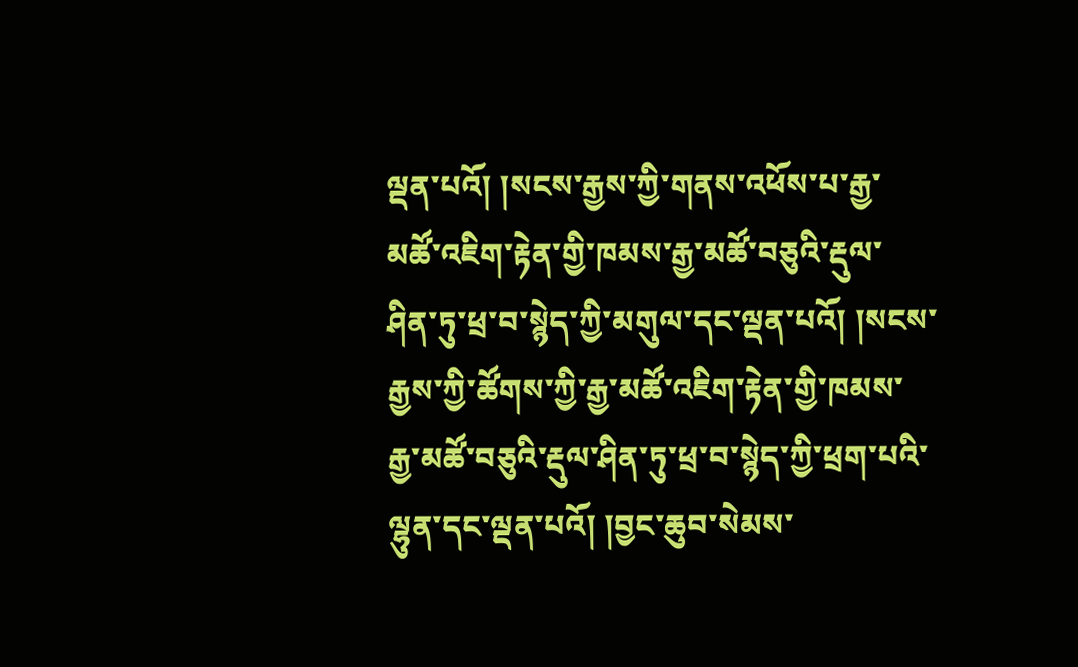ལྡན་པའོ། །སངས་རྒྱས་ཀྱི་གནས་འཕོས་པ་རྒྱ་མཚོ་འཇིག་རྟེན་གྱི་ཁམས་རྒྱ་མཚོ་བཅུའི་རྡུལ་ཤིན་ཏུ་ཕྲ་བ་སྙེད་ཀྱི་མགུལ་དང་ལྡན་པའོ། །སངས་རྒྱས་ཀྱི་ཚོགས་ཀྱི་རྒྱ་མཚོ་འཇིག་རྟེན་གྱི་ཁམས་རྒྱ་མཚོ་བཅུའི་རྡུལ་ཤིན་ཏུ་ཕྲ་བ་སྙེད་ཀྱི་ཕྲག་པའི་ལྷུན་དང་ལྡན་པའོ། །བྱང་ཆུབ་སེམས་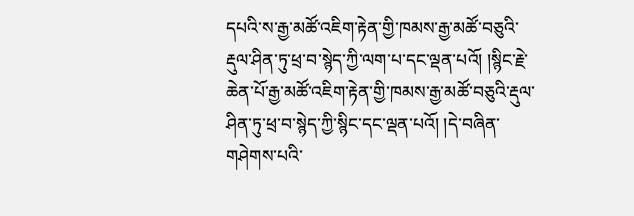དཔའི་ས་རྒྱ་མཚོ་འཇིག་རྟེན་གྱི་ཁམས་རྒྱ་མཚོ་བཅུའི་རྡུལ་ཤིན་ཏུ་ཕྲ་བ་སྙེད་ཀྱི་ལག་པ་དང་ལྡན་པའོ། །སྙིང་རྗེ་ཆེན་པོ་རྒྱ་མཚོ་འཇིག་རྟེན་གྱི་ཁམས་རྒྱ་མཚོ་བཅུའི་རྡུལ་ཤིན་ཏུ་ཕྲ་བ་སྙེད་ཀྱི་སྙིང་དང་ལྡན་པའོ། །དེ་བཞིན་གཤེགས་པའི་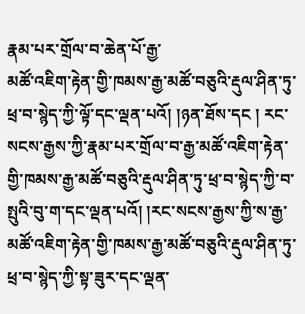རྣམ་པར་གྲོལ་བ་ཆེན་པོ་རྒྱ་
མཚོ་འཇིག་རྟེན་གྱི་ཁམས་རྒྱ་མཚོ་བཅུའི་རྡུལ་ཤིན་ཏུ་ཕྲ་བ་སྙེད་ཀྱི་ལྟོ་དང་ལྡན་པའོ། །ཉན་ཐོས་དང ། རང་སངས་རྒྱས་ཀྱི་རྣམ་པར་གྲོལ་བ་རྒྱ་མཚོ་འཇིག་རྟེན་གྱི་ཁམས་རྒྱ་མཚོ་བཅུའི་རྡུལ་ཤིན་ཏུ་ཕྲ་བ་སྙེད་ཀྱི་བ་སྤུའི་བུ་ག་དང་ལྡན་པའོ། །རང་སངས་རྒྱས་ཀྱི་ས་རྒྱ་མཚོ་འཇིག་རྟེན་གྱི་ཁམས་རྒྱ་མཚོ་བཅུའི་རྡུལ་ཤིན་ཏུ་ཕྲ་བ་སྙེད་ཀྱི་སྟ་ཟུར་དང་ལྡན་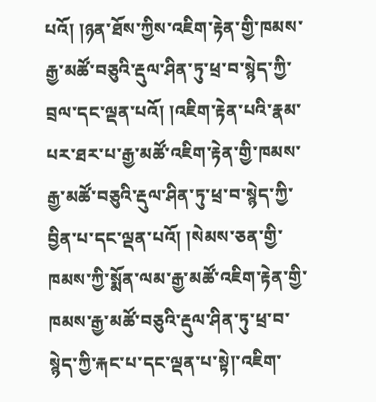པའོ། །ཉན་ཐོས་ཀྱིས་འཇིག་རྟེན་གྱི་ཁམས་རྒྱ་མཚོ་བཅུའི་རྡུལ་ཤིན་ཏུ་ཕྲ་བ་སྙེད་ཀྱི་བྲལ་དང་ལྡན་པའོ། །འཇིག་རྟེན་པའི་རྣམ་པར་ཐར་པ་རྒྱ་མཚོ་འཇིག་རྟེན་གྱི་ཁམས་རྒྱ་མཚོ་བཅུའི་རྡུལ་ཤིན་ཏུ་ཕྲ་བ་སྙེད་ཀྱི་བྱིན་པ་དང་ལྡན་པའོ། །སེམས་ཅན་གྱི་ཁམས་ཀྱི་སྨོན་ལམ་རྒྱ་མཚོ་འཇིག་རྟེན་གྱི་ཁམས་རྒྱ་མཚོ་བཅུའི་རྡུལ་ཤིན་ཏུ་ཕྲ་བ་སྙེད་ཀྱི་རྐང་པ་དང་ལྡན་པ་སྟེ།་འཇིག་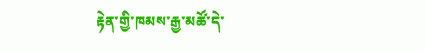རྟེན་གྱི་ཁམས་རྒྱ་མཚོ་དེ་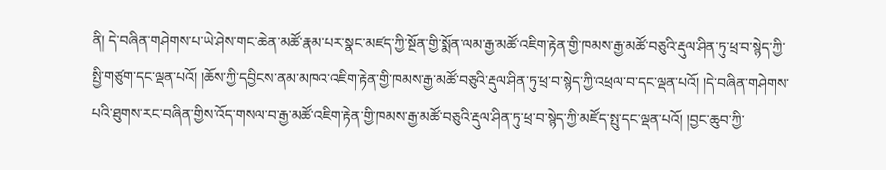ནི། དེ་བཞིན་གཤེགས་པ་ཡེ་ཤེས་གང་ཆེན་མཚོ་རྣམ་པར་སྣང་མཛད་ཀྱི་སྔོན་གྱི་སྨོན་ལམ་རྒྱ་མཚོ་འཇིག་རྟེན་གྱི་ཁམས་རྒྱ་མཚོ་བཅུའི་རྡུལ་ཤིན་ཏུ་ཕྲ་བ་སྙེད་ཀྱི་སྤྱི་གཙུག་དང་ལྡན་པའོ། །ཆོས་ཀྱི་དབྱིངས་ནམ་མཁའ་འཇིག་རྟེན་གྱི་ཁམས་རྒྱ་མཚོ་བཅུའི་རྡུལ་ཤིན་ཏུ་ཕྲ་བ་སྙེད་ཀྱི་འཕྲལ་བ་དང་ལྡན་པའོ། །དེ་བཞིན་གཤེགས་པའི་ཐུགས་རང་བཞིན་གྱིས་འོད་གསལ་བ་རྒྱ་མཚོ་འཇིག་རྟེན་གྱི་ཁམས་རྒྱ་མཚོ་བཅུའི་རྡུལ་ཤིན་ཏུ་ཕྲ་བ་སྙེད་ཀྱི་མཛོད་སྤུ་དང་ལྡན་པའོ། །བྱང་ཆུབ་ཀྱི་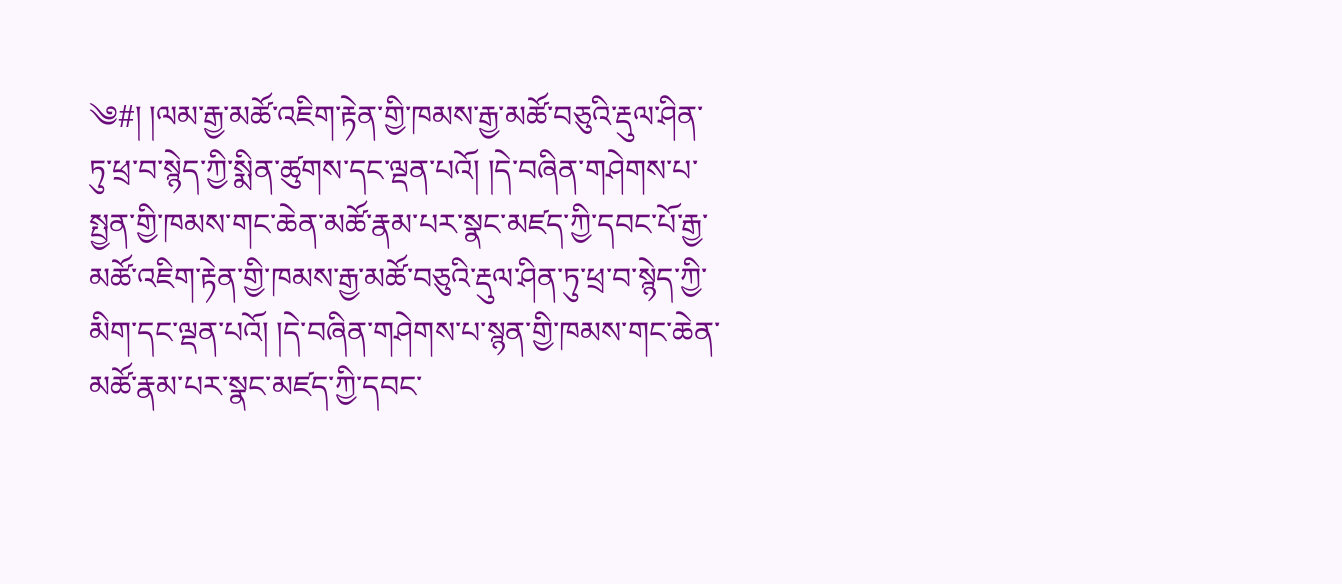༄#། །ལམ་རྒྱ་མཚོ་འཇིག་རྟེན་གྱི་ཁམས་རྒྱ་མཚོ་བཅུའི་རྡུལ་ཤིན་ཏུ་ཕྲ་བ་སྙེད་ཀྱི་སྨིན་ཚུགས་དང་ལྡན་པའོ། །དེ་བཞིན་གཤེགས་པ་སྤྱན་གྱི་ཁམས་གང་ཆེན་མཚོ་རྣམ་པར་སྣང་མཛད་ཀྱི་དབང་པོ་རྒྱ་མཚོ་འཇིག་རྟེན་གྱི་ཁམས་རྒྱ་མཚོ་བཅུའི་རྡུལ་ཤིན་ཏུ་ཕྲ་བ་སྙེད་ཀྱི་མིག་དང་ལྡན་པའོ། །དེ་བཞིན་གཤེགས་པ་སྙན་གྱི་ཁམས་གང་ཆེན་མཚོ་རྣམ་པར་སྣང་མཛད་ཀྱི་དབང་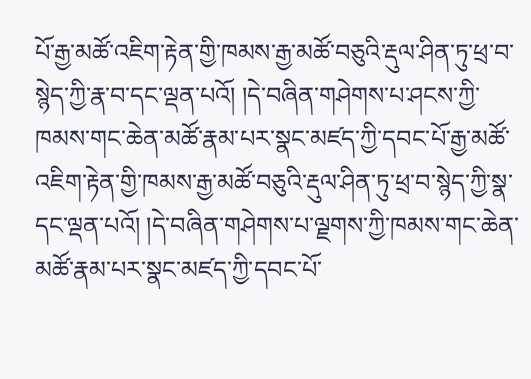པོ་རྒྱ་མཚོ་འཇིག་རྟེན་གྱི་ཁམས་རྒྱ་མཚོ་བཅུའི་རྡུལ་ཤིན་ཏུ་ཕྲ་བ་སྙེད་ཀྱི་རྣ་བ་དང་ལྡན་པའོ། །དེ་བཞིན་གཤེགས་པ་ཤངས་ཀྱི་ཁམས་གང་ཆེན་མཚོ་རྣམ་པར་སྣང་མཛད་ཀྱི་དབང་པོ་རྒྱ་མཚོ་འཇིག་རྟེན་གྱི་ཁམས་རྒྱ་མཚོ་བཅུའི་རྡུལ་ཤིན་ཏུ་ཕྲ་བ་སྙེད་ཀྱི་སྣ་དང་ལྡན་པའོ། །དེ་བཞིན་གཤེགས་པ་ལྗགས་ཀྱི་ཁམས་གང་ཆེན་མཚོ་རྣམ་པར་སྣང་མཛད་ཀྱི་དབང་པོ་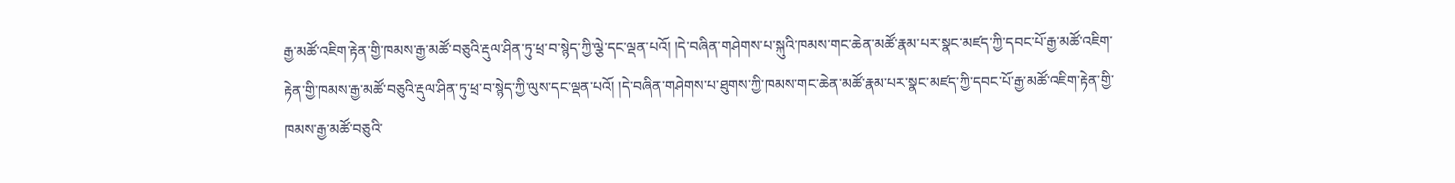རྒྱ་མཚོ་འཇིག་རྟེན་གྱི་ཁམས་རྒྱ་མཚོ་བཅུའི་རྡུལ་ཤིན་ཏུ་ཕྲ་བ་སྙེད་ཀྱི་ལྕེ་དང་ལྡན་པའོ། །དེ་བཞིན་གཤེགས་པ་སྐུའི་ཁམས་གང་ཆེན་མཚོ་རྣམ་པར་སྣང་མཛད་ཀྱི་དབང་པོ་རྒྱ་མཚོ་འཇིག་རྟེན་གྱི་ཁམས་རྒྱ་མཚོ་བཅུའི་རྡུལ་ཤིན་ཏུ་ཕྲ་བ་སྙེད་ཀྱི་ལུས་དང་ལྡན་པའོ། །དེ་བཞིན་གཤེགས་པ་ཐུགས་ཀྱི་ཁམས་གང་ཆེན་མཚོ་རྣམ་པར་སྣང་མཛད་ཀྱི་དབང་པོ་རྒྱ་མཚོ་འཇིག་རྟེན་གྱི་ཁམས་རྒྱ་མཚོ་བཅུའི་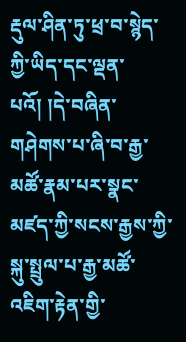རྡུལ་ཤིན་ཏུ་ཕྲ་བ་སྙེད་ཀྱི་ཡིད་དང་ལྡན་པའོ། །དེ་བཞིན་
གཤེགས་པ་ཞི་བ་རྒྱ་མཚོ་རྣམ་པར་སྣང་མཛད་ཀྱི་སངས་རྒྱས་ཀྱི་སྐུ་སྤྲུལ་པ་རྒྱ་མཚོ་འཇིག་རྟེན་གྱི་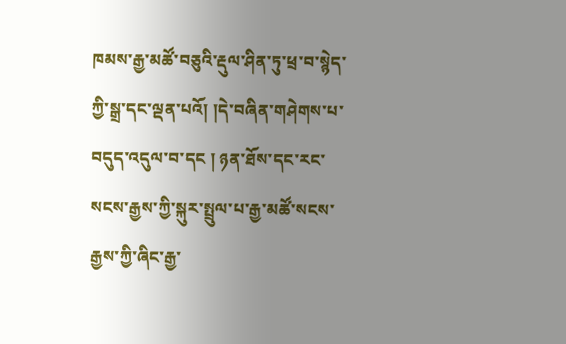ཁམས་རྒྱ་མཚོ་བཅུའི་རྡུལ་ཤིན་ཏུ་ཕྲ་བ་སྙེད་ཀྱི་སྒྲ་དང་ལྡན་པའོ། །དེ་བཞིན་གཤེགས་པ་བདུད་འདུལ་བ་དང ། ཉན་ཐོས་དང་རང་སངས་རྒྱས་ཀྱི་སྐུར་སྤྲུལ་པ་རྒྱ་མཚོ་སངས་རྒྱས་ཀྱི་ཞིང་རྒྱ་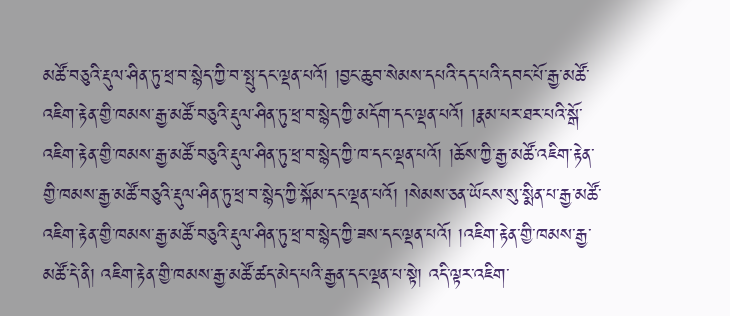མཚོ་བཅུའི་རྡུལ་ཤིན་ཏུ་ཕྲ་བ་སྙེད་ཀྱི་བ་སྤུ་དང་ལྡན་པའོ། །བྱང་ཆུབ་སེམས་དཔའི་དད་པའི་དབང་པོ་རྒྱ་མཚོ་འཇིག་རྟེན་གྱི་ཁམས་རྒྱ་མཚོ་བཅུའི་རྡུལ་ཤིན་ཏུ་ཕྲ་བ་སྙེད་ཀྱི་མདོག་དང་ལྡན་པའོ། །རྣམ་པར་ཐར་པའི་སྒོ་འཇིག་རྟེན་གྱི་ཁམས་རྒྱ་མཚོ་བཅུའི་རྡུལ་ཤིན་ཏུ་ཕྲ་བ་སྙེད་ཀྱི་ཁ་དང་ལྡན་པའོ། །ཆོས་ཀྱི་རྒྱ་མཚོ་འཇིག་རྟེན་གྱི་ཁམས་རྒྱ་མཚོ་བཅུའི་རྡུལ་ཤིན་ཏུ་ཕྲ་བ་སྙེད་ཀྱི་སྐོམ་དང་ལྡན་པའོ། །སེམས་ཅན་ཡོངས་སུ་སྨིན་པ་རྒྱ་མཚོ་འཇིག་རྟེན་གྱི་ཁམས་རྒྱ་མཚོ་བཅུའི་རྡུལ་ཤིན་ཏུ་ཕྲ་བ་སྙེད་ཀྱི་ཟས་དང་ལྡན་པའོ། །འཇིག་རྟེན་གྱི་ཁམས་རྒྱ་མཚོ་དེ་ནི། འཇིག་རྟེན་གྱི་ཁམས་རྒྱ་མཚོ་ཚད་མེད་པའི་རྒྱན་དང་ལྡན་པ་སྟེ། འདི་ལྟར་འཇིག་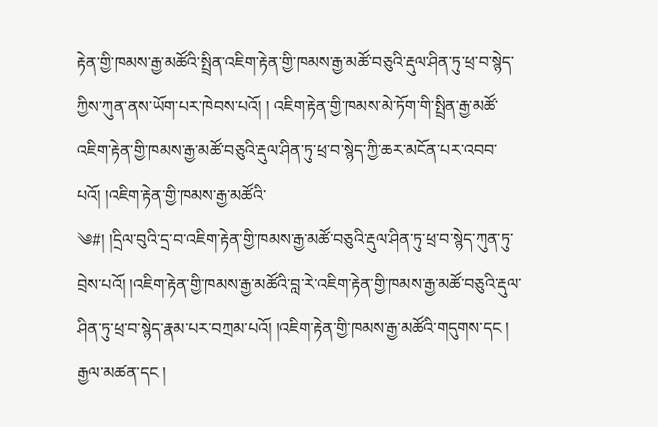རྟེན་གྱི་ཁམས་རྒྱ་མཚོའི་སྤྲིན་འཇིག་རྟེན་གྱི་ཁམས་རྒྱ་མཚོ་བཅུའི་རྡུལ་ཤིན་ཏུ་ཕྲ་བ་སྙེད་ཀྱིས་ཀུན་ནས་ཡོག་པར་ཁེབས་པའོ། ། འཇིག་རྟེན་གྱི་ཁམས་མེ་ཏོག་གི་སྤྲིན་རྒྱ་མཚོ་འཇིག་རྟེན་གྱི་ཁམས་རྒྱ་མཚོ་བཅུའི་རྡུལ་ཤིན་ཏུ་ཕྲ་བ་སྙེད་ཀྱི་ཆར་མངོན་པར་འབབ་པའོ། །འཇིག་རྟེན་གྱི་ཁམས་རྒྱ་མཚོའི་
༄#། །དྲིལ་བུའི་དྲ་བ་འཇིག་རྟེན་གྱི་ཁམས་རྒྱ་མཚོ་བཅུའི་རྡུལ་ཤིན་ཏུ་ཕྲ་བ་སྙེད་ཀུན་ཏུ་བྲེས་པའོ། །འཇིག་རྟེན་གྱི་ཁམས་རྒྱ་མཚོའི་བླ་རེ་འཇིག་རྟེན་གྱི་ཁམས་རྒྱ་མཚོ་བཅུའི་རྡུལ་ཤིན་ཏུ་ཕྲ་བ་སྙེད་རྣམ་པར་བཀྲམ་པའོ། །འཇིག་རྟེན་གྱི་ཁམས་རྒྱ་མཚོའི་གདུགས་དང ། རྒྱལ་མཚན་དང །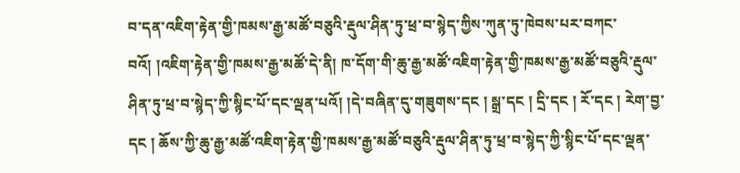བ་དན་འཇིག་རྟེན་གྱི་ཁམས་རྒྱ་མཚོ་བཅུའི་རྡུལ་ཤིན་ཏུ་ཕྲ་བ་སྙེད་ཀྱིས་ཀུན་ཏུ་ཁེབས་པར་བཀང་བའོ། །འཇིག་རྟེན་གྱི་ཁམས་རྒྱ་མཚོ་དེ་ནི། ཁ་དོག་གི་ཆུ་རྒྱ་མཚོ་འཇིག་རྟེན་གྱི་ཁམས་རྒྱ་མཚོ་བཅུའི་རྡུལ་ཤིན་ཏུ་ཕྲ་བ་སྙེད་ཀྱི་སྙིང་པོ་དང་ལྡན་པའོ། །དེ་བཞིན་དུ་གཟུགས་དང ། སྒྲ་དང ། དྲི་དང ། རོ་དང ། རེག་བྱ་དང ། ཆོས་ཀྱི་ཆུ་རྒྱ་མཚོ་འཇིག་རྟེན་གྱི་ཁམས་རྒྱ་མཚོ་བཅུའི་རྡུལ་ཤིན་ཏུ་ཕྲ་བ་སྙེད་ཀྱི་སྙིང་པོ་དང་ལྡན་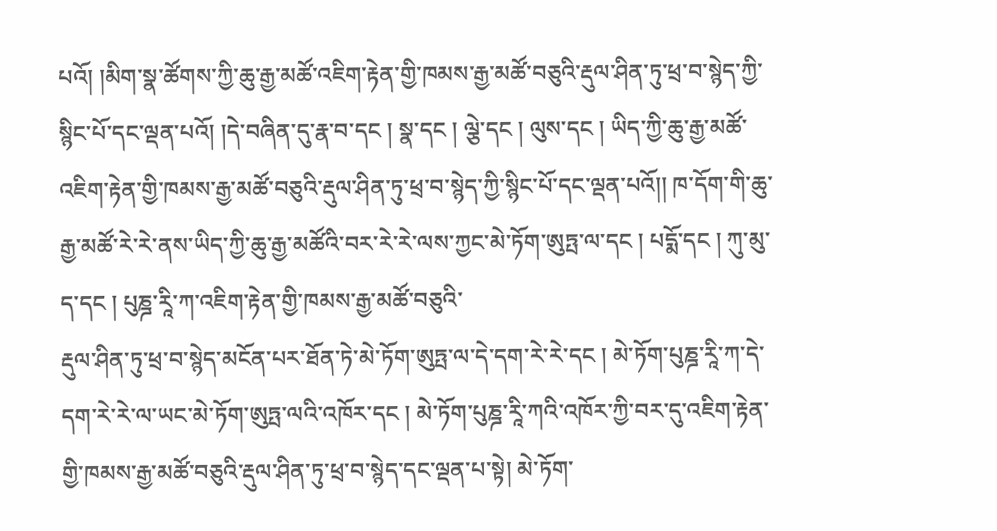པའོ། །མིག་སྣ་ཚོགས་ཀྱི་ཆུ་རྒྱ་མཚོ་འཇིག་རྟེན་གྱི་ཁམས་རྒྱ་མཚོ་བཅུའི་རྡུལ་ཤིན་ཏུ་ཕྲ་བ་སྙེད་ཀྱི་སྙིང་པོ་དང་ལྡན་པའོ། །དེ་བཞིན་དུ་རྣ་བ་དང ། སྣ་དང ། ལྕེ་དང ། ལུས་དང ། ཡིད་ཀྱི་ཆུ་རྒྱ་མཚོ་འཇིག་རྟེན་གྱི་ཁམས་རྒྱ་མཚོ་བཅུའི་རྡུལ་ཤིན་ཏུ་ཕྲ་བ་སྙེད་ཀྱི་སྙིང་པོ་དང་ལྡན་པའོ།། ཁ་དོག་གི་ཆུ་རྒྱ་མཚོ་རེ་རེ་ནས་ཡིད་ཀྱི་ཆུ་རྒྱ་མཚོའི་བར་རེ་རེ་ལས་ཀྱང་མེ་ཏོག་ཨུཏྤ་ལ་དང ། པདྨོ་དང ། ཀུ་མུ་ད་དང ། པུཎྜ་རཱི་ཀ་འཇིག་རྟེན་གྱི་ཁམས་རྒྱ་མཚོ་བཅུའི་
རྡུལ་ཤིན་ཏུ་ཕྲ་བ་སྙེད་མངོན་པར་ཐོན་ཏེ་མེ་ཏོག་ཨུཏྤ་ལ་དེ་དག་རེ་རེ་དང ། མེ་ཏོག་པུཎྜ་རཱི་ཀ་དེ་དག་རེ་རེ་ལ་ཡང་མེ་ཏོག་ཨུཏྤ་ལའི་འཁོར་དང ། མེ་ཏོག་པུཎྜ་རཱི་ཀའི་འཁོར་ཀྱི་བར་དུ་འཇིག་རྟེན་གྱི་ཁམས་རྒྱ་མཚོ་བཅུའི་རྡུལ་ཤིན་ཏུ་ཕྲ་བ་སྙེད་དང་ལྡན་པ་སྟེ། མེ་ཏོག་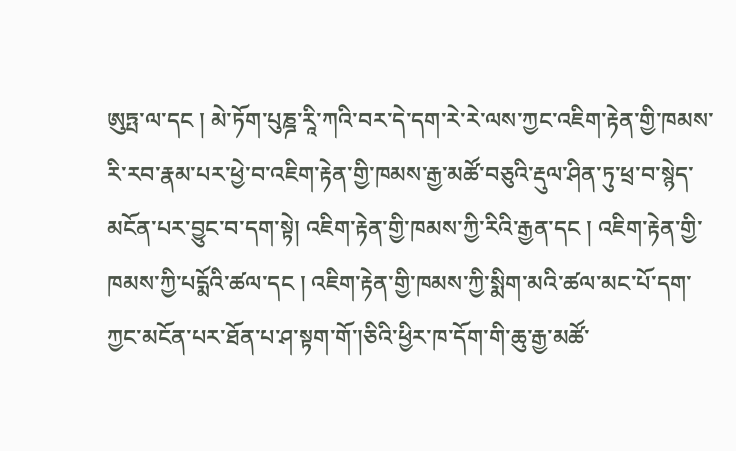ཨུཏྤ་ལ་དང ། མེ་ཏོག་པུཎྜ་རཱི་ཀའི་བར་དེ་དག་རེ་རེ་ལས་ཀྱང་འཇིག་རྟེན་གྱི་ཁམས་རི་རབ་རྣམ་པར་ཕྱེ་བ་འཇིག་རྟེན་གྱི་ཁམས་རྒྱ་མཚོ་བཅུའི་རྡུལ་ཤིན་ཏུ་ཕྲ་བ་སྙེད་མངོན་པར་བྱུང་བ་དག་སྟེ། འཇིག་རྟེན་གྱི་ཁམས་ཀྱི་རིའི་རྒྱན་དང ། འཇིག་རྟེན་གྱི་ཁམས་ཀྱི་པདྨོའི་ཚལ་དང ། འཇིག་རྟེན་གྱི་ཁམས་ཀྱི་སྨིག་མའི་ཚལ་མང་པོ་དག་ཀྱང་མངོན་པར་ཐོན་པ་ཤ་སྟག་གོ་།ཅིའི་ཕྱིར་ཁ་དོག་གི་ཆུ་རྒྱ་མཚོ་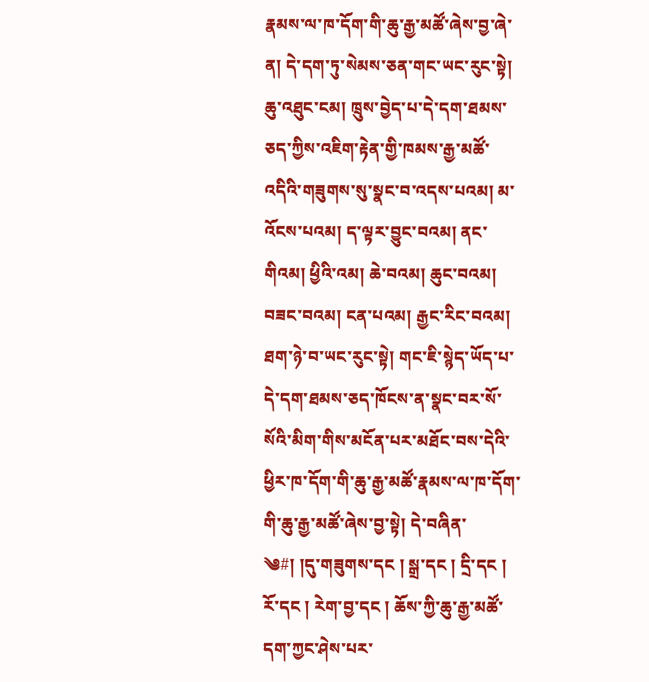རྣམས་ལ་ཁ་དོག་གི་ཆུ་རྒྱ་མཚོ་ཞེས་བྱ་ཞེ་ན། དེ་དག་ཏུ་སེམས་ཅན་གང་ཡང་རུང་སྟེ། ཆུ་འཐུང་ངམ། ཁྲུས་བྱེད་པ་དེ་དག་ཐམས་ཅད་ཀྱིས་འཇིག་རྟེན་གྱི་ཁམས་རྒྱ་མཚོ་འདིའི་གཟུགས་སུ་སྣང་བ་འདས་པའམ། མ་འོངས་པའམ། ད་ལྟར་བྱུང་བའམ། ནང་གིའམ། ཕྱིའི་འམ། ཆེ་བའམ། ཆུང་བའམ། བཟང་བའམ། ངན་པའམ། རྒྱང་རིང་བའམ། ཐག་ཉེ་བ་ཡང་རུང་སྟེ། གང་ཇི་སྙེད་ཡོད་པ་དེ་དག་ཐམས་ཅད་ཁོངས་ན་སྣང་བར་སོ་སོའི་མིག་གིས་མངོན་པར་མཐོང་བས་དེའི་ཕྱིར་ཁ་དོག་གི་ཆུ་རྒྱ་མཚོ་རྣམས་ལ་ཁ་དོག་གི་ཆུ་རྒྱ་མཚོ་ཞེས་བྱ་སྟེ། དེ་བཞིན་
༄#། །དུ་གཟུགས་དང ། སྒྲ་དང ། དྲི་དང ། རོ་དང ། རེག་བྱ་དང ། ཆོས་ཀྱི་ཆུ་རྒྱ་མཚོ་དག་ཀྱང་ཤེས་པར་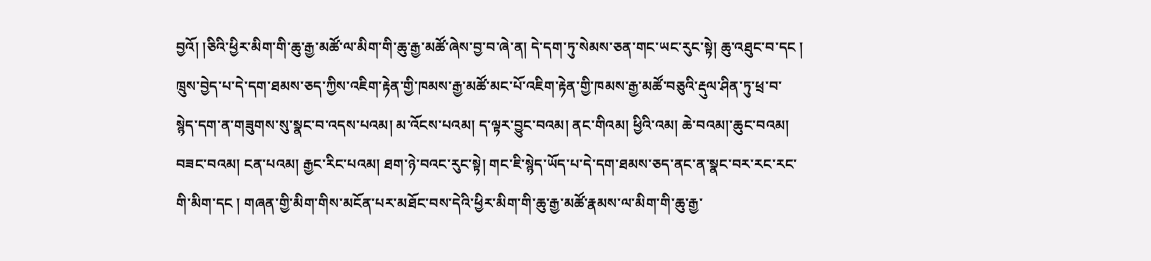བྱའོ། །ཅིའི་ཕྱིར་མིག་གི་ཆུ་རྒྱ་མཚོ་ལ་མིག་གི་ཆུ་རྒྱ་མཚོ་ཞེས་བྱ་བ་ཞེ་ན། དེ་དག་ཏུ་སེམས་ཅན་གང་ཡང་རུང་སྟེ། ཆུ་འཐུང་བ་དང ། ཁྲུས་བྱེད་པ་དེ་དག་ཐམས་ཅད་ཀྱིས་འཇིག་རྟེན་གྱི་ཁམས་རྒྱ་མཚོ་མང་པོ་འཇིག་རྟེན་གྱི་ཁམས་རྒྱ་མཚོ་བཅུའི་རྡུལ་ཤིན་ཏུ་ཕྲ་བ་སྙེད་དག་ན་གཟུགས་སུ་སྣང་བ་འདས་པའམ། མ་འོངས་པའམ། ད་ལྟར་བྱུང་བའམ། ནང་གིའམ། ཕྱིའི་འམ། ཆེ་བའམ།་ཆུང་བའམ། བཟང་བའམ། ངན་པའམ། རྒྱང་རིང་པའམ། ཐག་ཉེ་བའང་རུང་སྟེ། གང་ཇི་སྙེད་ཡོད་པ་དེ་དག་ཐམས་ཅད་ནང་ན་སྣང་བར་རང་རང་གི་མིག་དང ། གཞན་གྱི་མིག་གིས་མངོན་པར་མཐོང་བས་དེའི་ཕྱིར་མིག་གི་ཆུ་རྒྱ་མཚོ་རྣམས་ལ་མིག་གི་ཆུ་རྒྱ་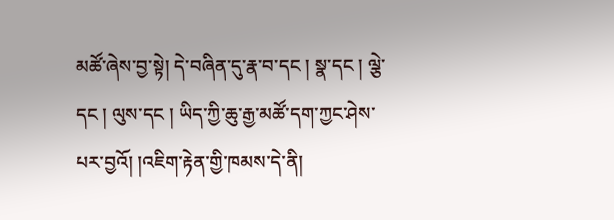མཚོ་ཞེས་བྱ་སྟེ། དེ་བཞིན་དུ་རྣ་བ་དང ། སྣ་དང ། ལྕེ་དང ། ལུས་དང ། ཡིད་ཀྱི་ཆུ་རྒྱ་མཚོ་དག་ཀྱང་ཤེས་པར་བྱའོ། །འཇིག་རྟེན་གྱི་ཁམས་དེ་ནི།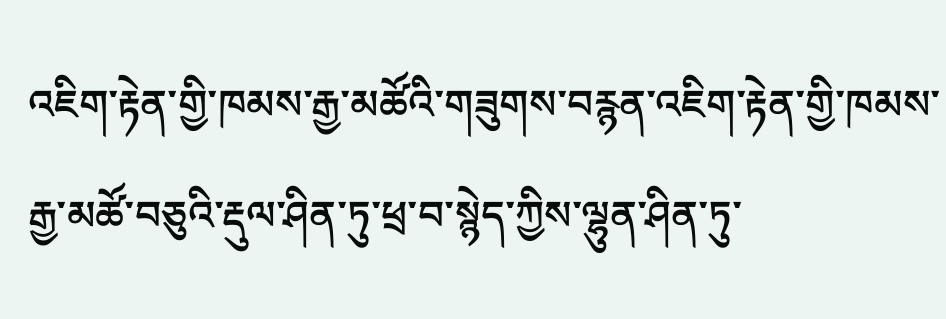འཇིག་རྟེན་གྱི་ཁམས་རྒྱ་མཚོའི་གཟུགས་བརྙན་འཇིག་རྟེན་གྱི་ཁམས་རྒྱ་མཚོ་བཅུའི་རྡུལ་ཤིན་ཏུ་ཕྲ་བ་སྙེད་ཀྱིས་ལྷུན་ཤིན་ཏུ་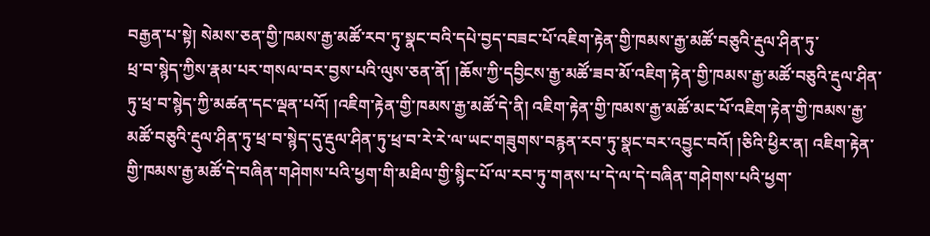བརྒྱན་པ་སྟེ། སེམས་ཅན་གྱི་ཁམས་རྒྱ་མཚོ་རབ་ཏུ་སྣང་བའི་དཔེ་བྱད་བཟང་པོ་འཇིག་རྟེན་གྱི་ཁམས་རྒྱ་མཚོ་བཅུའི་རྡུལ་ཤིན་ཏུ་
ཕྲ་བ་སྙེད་ཀྱིས་རྣམ་པར་གསལ་བར་བྱས་པའི་ལུས་ཅན་ནོ། །ཆོས་ཀྱི་དབྱིངས་རྒྱ་མཚོ་ཟབ་མོ་འཇིག་རྟེན་གྱི་ཁམས་རྒྱ་མཚོ་བཅུའི་རྡུལ་ཤིན་ཏུ་ཕྲ་བ་སྙེད་ཀྱི་མཚན་དང་ལྡན་པའོ། །འཇིག་རྟེན་གྱི་ཁམས་རྒྱ་མཚོ་དེ་ནི། འཇིག་རྟེན་གྱི་ཁམས་རྒྱ་མཚོ་མང་པོ་འཇིག་རྟེན་གྱི་ཁམས་རྒྱ་མཚོ་བཅུའི་རྡུལ་ཤིན་ཏུ་ཕྲ་བ་སྙེད་དུ་རྡུལ་ཤིན་ཏུ་ཕྲ་བ་རེ་རེ་ལ་ཡང་གཟུགས་བརྙན་རབ་ཏུ་སྣང་བར་འབྱུང་བའོ། །ཅིའི་ཕྱིར་ན། འཇིག་རྟེན་གྱི་ཁམས་རྒྱ་མཚོ་དེ་བཞིན་གཤེགས་པའི་ཕྱག་གི་མཐིལ་གྱི་སྙིང་པོ་ལ་རབ་ཏུ་གནས་པ་དེ་ལ་དེ་བཞིན་གཤེགས་པའི་ཕྱག་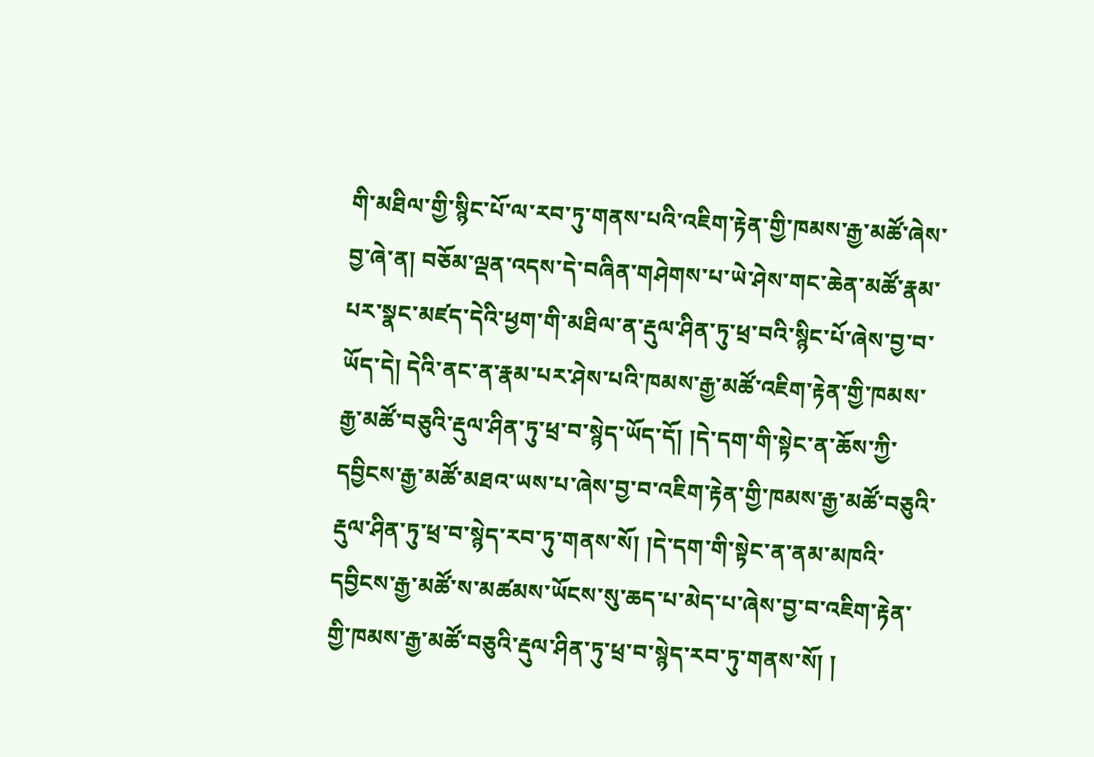གི་མཐིལ་གྱི་སྙིང་པོ་ལ་རབ་ཏུ་གནས་པའི་འཇིག་རྟེན་གྱི་ཁམས་རྒྱ་མཚོ་ཞེས་བྱ་ཞེ་ན། བཅོམ་ལྡན་འདས་དེ་བཞིན་གཤེགས་པ་ཡེ་ཤེས་གང་ཆེན་མཚོ་རྣམ་པར་སྣང་མཛད་དེའི་ཕྱག་གི་མཐིལ་ན་རྡུལ་ཤིན་ཏུ་ཕྲ་བའི་སྙིང་པོ་ཞེས་བྱ་བ་ཡོད་དེ། དེའི་ནང་ན་རྣམ་པར་ཤེས་པའི་ཁམས་རྒྱ་མཚོ་འཇིག་རྟེན་གྱི་ཁམས་རྒྱ་མཚོ་བཅུའི་རྡུལ་ཤིན་ཏུ་ཕྲ་བ་སྙེད་ཡོད་དོ། །དེ་དག་གི་སྟེང་ན་ཆོས་ཀྱི་དབྱིངས་རྒྱ་མཚོ་མཐའ་ཡས་པ་ཞེས་བྱ་བ་འཇིག་རྟེན་གྱི་ཁམས་རྒྱ་མཚོ་བཅུའི་རྡུལ་ཤིན་ཏུ་ཕྲ་བ་སྙེད་རབ་ཏུ་གནས་སོ། །དེ་དག་གི་སྟེང་ན་ནམ་མཁའི་དབྱིངས་རྒྱ་མཚོ་ས་མཚམས་ཡོངས་སུ་ཆད་པ་མེད་པ་ཞེས་བྱ་བ་འཇིག་རྟེན་གྱི་ཁམས་རྒྱ་མཚོ་བཅུའི་རྡུལ་ཤིན་ཏུ་ཕྲ་བ་སྙེད་རབ་ཏུ་གནས་སོ། །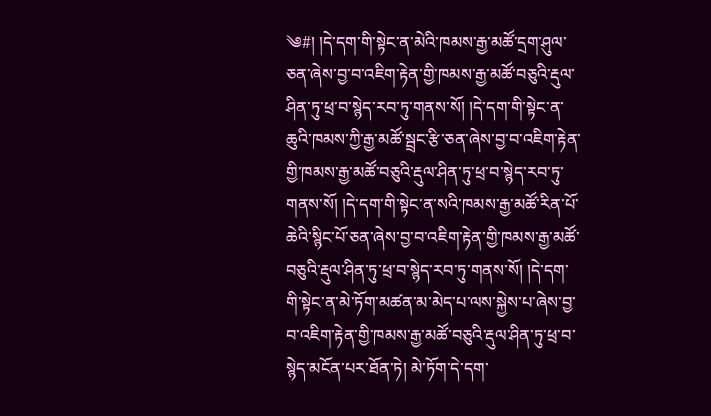༄#། །དེ་དག་གི་སྟེང་ན་མེའི་ཁམས་རྒྱ་མཚོ་དྲག་ཤུལ་ཅན་ཞེས་བྱ་བ་འཇིག་རྟེན་གྱི་ཁམས་རྒྱ་མཚོ་བཅུའི་རྡུལ་ཤིན་ཏུ་ཕྲ་བ་སྙེད་རབ་ཏུ་གནས་སོ། །དེ་དག་གི་སྟེང་ན་ཆུའི་ཁམས་ཀྱི་རྒྱ་མཚོ་སྦྲང་རྩི་ཅན་ཞེས་བྱ་བ་འཇིག་རྟེན་གྱི་ཁམས་རྒྱ་མཚོ་བཅུའི་རྡུལ་ཤིན་ཏུ་ཕྲ་བ་སྙེད་རབ་ཏུ་གནས་སོ། །དེ་དག་གི་སྟེང་ན་སའི་ཁམས་རྒྱ་མཚོ་རིན་པོ་ཆེའི་སྙིང་པོ་ཅན་ཞེས་བྱ་བ་འཇིག་རྟེན་གྱི་ཁམས་རྒྱ་མཚོ་བཅུའི་རྡུལ་ཤིན་ཏུ་ཕྲ་བ་སྙེད་རབ་ཏུ་གནས་སོ། །དེ་དག་གི་སྟེང་ན་མེ་ཏོག་མཚན་མ་མེད་པ་ལས་སྐྱེས་པ་ཞེས་བྱ་བ་འཇིག་རྟེན་གྱི་ཁམས་རྒྱ་མཚོ་བཅུའི་རྡུལ་ཤིན་ཏུ་ཕྲ་བ་སྙེད་མངོན་པར་ཐོན་ཏེ། མེ་ཏོག་དེ་དག་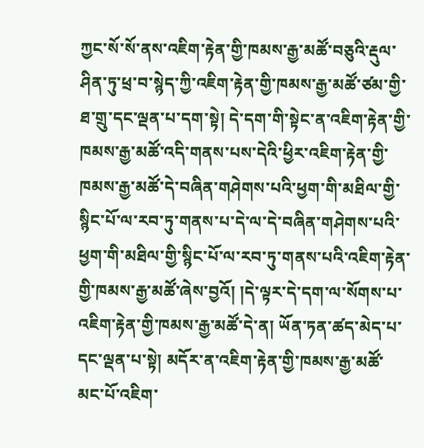ཀྱང་སོ་སོ་ནས་འཇིག་རྟེན་གྱི་ཁམས་རྒྱ་མཚོ་བཅུའི་རྡུལ་ཤིན་ཏུ་ཕྲ་བ་སྙེད་ཀྱི་འཇིག་རྟེན་གྱི་ཁམས་རྒྱ་མཚོ་ཙམ་གྱི་ཐ་གྲུ་དང་ལྡན་པ་དག་སྟེ། དེ་དག་གི་སྟེང་ན་འཇིག་རྟེན་གྱི་ཁམས་རྒྱ་མཚོ་འདི་གནས་པས་དེའི་ཕྱིར་འཇིག་རྟེན་གྱི་ཁམས་རྒྱ་མཚོ་དེ་བཞིན་གཤེགས་པའི་ཕྱག་གི་མཐིལ་གྱི་སྙིང་པོ་ལ་རབ་ཏུ་གནས་པ་དེ་ལ་དེ་བཞིན་གཤེགས་པའི་ཕྱག་གི་མཐིལ་གྱི་སྙིང་པོ་ལ་རབ་ཏུ་གནས་པའི་འཇིག་རྟེན་གྱི་ཁམས་རྒྱ་མཚོ་ཞེས་བྱའོ། །དེ་ལྟར་དེ་དག་ལ་སོགས་པ་འཇིག་རྟེན་གྱི་ཁམས་རྒྱ་མཚོ་དེ་ན། ཡོན་ཏན་ཚད་མེད་པ་དང་ལྡན་པ་སྟེ། མདོར་ན་འཇིག་རྟེན་གྱི་ཁམས་རྒྱ་མཚོ་མང་པོ་འཇིག་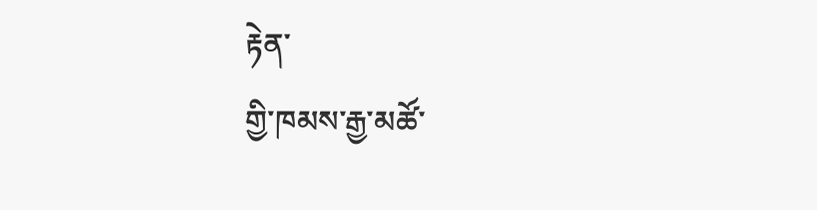རྟེན་
གྱི་ཁམས་རྒྱ་མཚོ་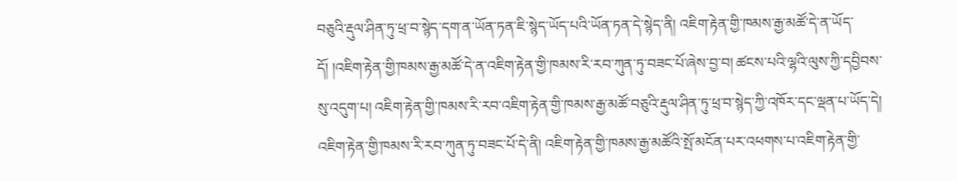བཅུའི་རྡུལ་ཤིན་ཏུ་ཕྲ་བ་སྙེད་དག་ན་ཡོན་ཏན་ཇི་སྙེད་ཡོད་པའི་ཡོན་ཏན་དེ་སྙེད་ནི། འཇིག་རྟེན་གྱི་ཁམས་རྒྱ་མཚོ་དེ་ན་ཡོད་དོ། །འཇིག་རྟེན་གྱི་ཁམས་རྒྱ་མཚོ་དེ་ན་འཇིག་རྟེན་གྱི་ཁམས་རི་རབ་ཀུན་ཏུ་བཟང་པོ་ཞེས་བྱ་བ། ཚངས་པའི་ལྷའི་ལུས་ཀྱི་དབྱིབས་སུ་འདུག་པ། འཇིག་རྟེན་གྱི་ཁམས་རི་རབ་འཇིག་རྟེན་གྱི་ཁམས་རྒྱ་མཚོ་བཅུའི་རྡུལ་ཤིན་ཏུ་ཕྲ་བ་སྙེད་ཀྱི་འཁོར་དང་ལྡན་པ་ཡོད་དེ། འཇིག་རྟེན་གྱི་ཁམས་རི་རབ་ཀུན་ཏུ་བཟང་པོ་དེ་ནི། འཇིག་རྟེན་གྱི་ཁམས་རྒྱ་མཚོའི་སྤོ་མངོན་པར་འཕགས་པ་འཇིག་རྟེན་གྱི་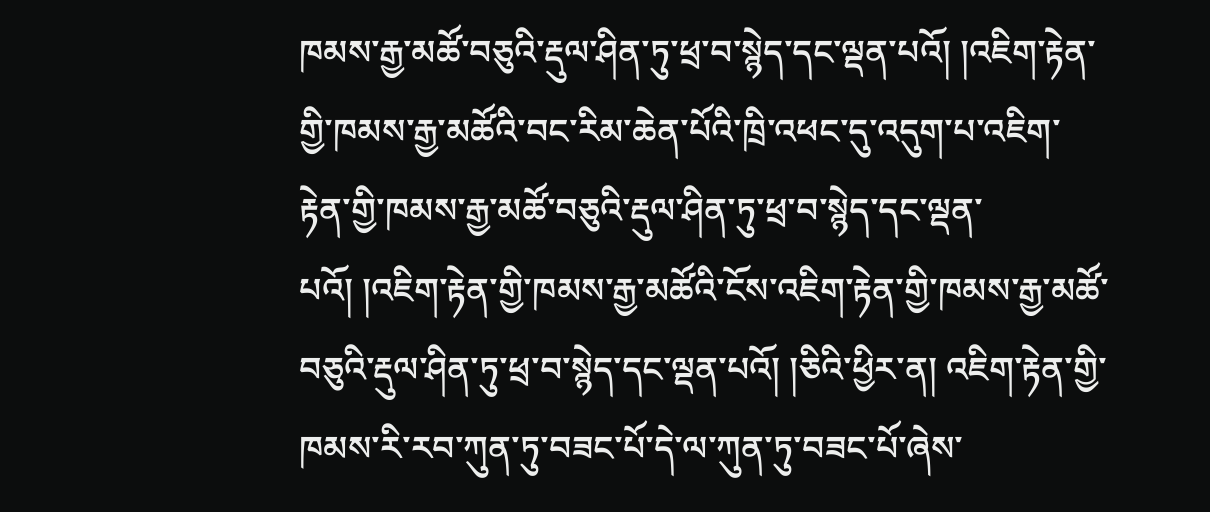ཁམས་རྒྱ་མཚོ་བཅུའི་རྡུལ་ཤིན་ཏུ་ཕྲ་བ་སྙེད་དང་ལྡན་པའོ། །འཇིག་རྟེན་གྱི་ཁམས་རྒྱ་མཚོའི་བང་རིམ་ཆེན་པོའི་ཁྲི་འཕང་དུ་འདུག་པ་འཇིག་རྟེན་གྱི་ཁམས་རྒྱ་མཚོ་བཅུའི་རྡུལ་ཤིན་ཏུ་ཕྲ་བ་སྙེད་དང་ལྡན་པའོ། །འཇིག་རྟེན་གྱི་ཁམས་རྒྱ་མཚོའི་ངོས་འཇིག་རྟེན་གྱི་ཁམས་རྒྱ་མཚོ་བཅུའི་རྡུལ་ཤིན་ཏུ་ཕྲ་བ་སྙེད་དང་ལྡན་པའོ། །ཅིའི་ཕྱིར་ན། འཇིག་རྟེན་གྱི་ཁམས་རི་རབ་ཀུན་ཏུ་བཟང་པོ་དེ་ལ་ཀུན་ཏུ་བཟང་པོ་ཞེས་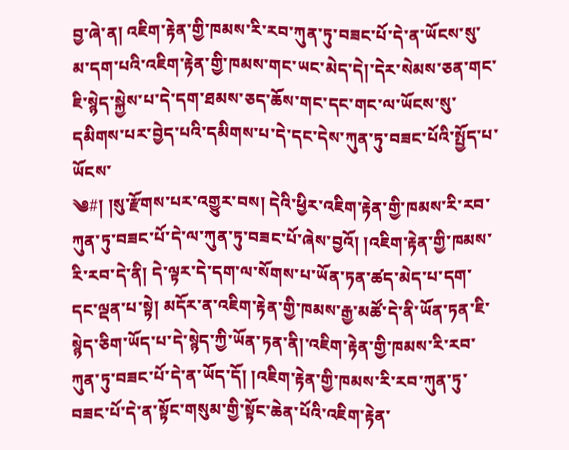བྱ་ཞེ་ན། འཇིག་རྟེན་གྱི་ཁམས་རི་རབ་ཀུན་ཏུ་བཟང་པོ་དེ་ན་ཡོངས་སུ་མ་དག་པའི་འཇིག་རྟེན་གྱི་ཁམས་གང་ཡང་མེད་དེ།་དེར་སེམས་ཅན་གང་ཇི་སྙེད་སྐྱེས་པ་དེ་དག་ཐམས་ཅད་ཆོས་གང་དང་གང་ལ་ཡོངས་སུ་དམིགས་པར་བྱེད་པའི་དམིགས་པ་དེ་དང་དེས་ཀུན་ཏུ་བཟང་པོའི་སྤྱོད་པ་ཡོངས་
༄#། །སུ་རྫོགས་པར་འགྱུར་བས། དེའི་ཕྱིར་འཇིག་རྟེན་གྱི་ཁམས་རི་རབ་ཀུན་ཏུ་བཟང་པོ་དེ་ལ་ཀུན་ཏུ་བཟང་པོ་ཞེས་བྱའོ། །འཇིག་རྟེན་གྱི་ཁམས་རི་རབ་དེ་ནི། དེ་ལྟར་དེ་དག་ལ་སོགས་པ་ཡོན་ཏན་ཚད་མེད་པ་དག་དང་ལྡན་པ་སྟེ། མདོར་ན་འཇིག་རྟེན་གྱི་ཁམས་རྒྱ་མཚོ་དེ་ནི་ཡོན་ཏན་ཇི་སྙེད་ཅིག་ཡོད་པ་དེ་སྙེད་ཀྱི་ཡོན་ཏན་ནི།་འཇིག་རྟེན་གྱི་ཁམས་རི་རབ་ཀུན་ཏུ་བཟང་པོ་དེ་ན་ཡོད་དོ། །འཇིག་རྟེན་གྱི་ཁམས་རི་རབ་ཀུན་ཏུ་བཟང་པོ་དེ་ན་སྟོང་གསུམ་གྱི་སྟོང་ཆེན་པོའི་འཇིག་རྟེན་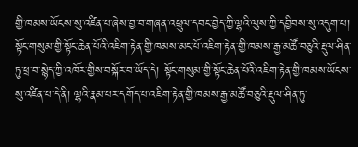གྱི་ཁམས་ཡོངས་སུ་འཛིན་པ་ཞེས་བྱ་བ་གཞན་འཕྲུལ་དབང་བྱེད་ཀྱི་ལྷའི་ལུས་ཀྱི་དབྱིབས་སུ་འདུག་པ། སྟོང་གསུམ་གྱི་སྟོང་ཆེན་པོའི་འཇིག་རྟེན་གྱི་ཁམས་མང་པོ་འཇིག་རྟེན་གྱི་ཁམས་རྒྱ་མཚོ་བཅུའི་རྡུལ་ཤིན་ཏུ་ཕྲ་བ་སྙེད་ཀྱི་འཁོར་གྱིས་བསྐོར་བ་ཡོད་དེ། སྟོང་གསུམ་གྱི་སྟོང་ཆེན་པོའི་འཇིག་རྟེན་གྱི་ཁམས་ཡོངས་སུ་འཛིན་པ་དེ་ནི། ལྷའི་རྣམ་པར་དགོད་པ་འཇིག་རྟེན་གྱི་ཁམས་རྒྱ་མཚོ་བཅུའི་རྡུལ་ཤིན་ཏུ་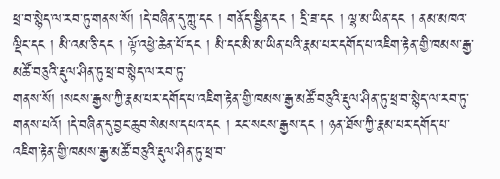ཕྲ་བ་སྙེད་ལ་རབ་ཏུ་གནས་སོ། །དེ་བཞིན་དུ་ཀླུ་དང ། གནོད་སྦྱིན་དང ། དྲི་ཟ་དང ། ལྷ་མ་ཡིན་དང ། ནམ་མཁའ་ལྡིང་དང ། མི་འམ་ཅི་དང ། ལྟོ་འཕྱེ་ཆེན་པོ་དང ། མི་དང་མི་མ་ཡིན་པའི་རྣམ་པར་དགོད་པ་འཇིག་རྟེན་གྱི་ཁམས་རྒྱ་མཚོ་བཅུའི་རྡུལ་ཤིན་ཏུ་ཕྲ་བ་སྙེད་ལ་རབ་ཏུ་
གནས་སོ། །སངས་རྒྱས་ཀྱི་རྣམ་པར་དགོད་པ་འཇིག་རྟེན་གྱི་ཁམས་རྒྱ་མཚོ་བཅུའི་རྡུལ་ཤིན་ཏུ་ཕྲ་བ་སྙེད་ལ་རབ་ཏུ་གནས་པའོ། །དེ་བཞིན་དུ་བྱང་ཆུབ་སེམས་དཔའ་དང ། རང་སངས་རྒྱས་དང ། ཉན་ཐོས་ཀྱི་རྣམ་པར་དགོད་པ་འཇིག་རྟེན་གྱི་ཁམས་རྒྱ་མཚོ་བཅུའི་རྡུལ་ཤིན་ཏུ་ཕྲ་བ་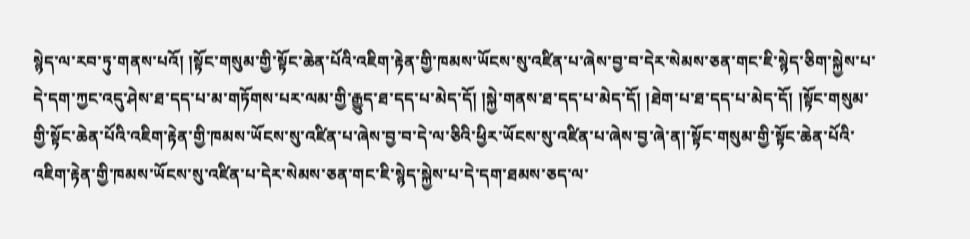སྙེད་ལ་རབ་ཏུ་གནས་པའོ། །སྟོང་གསུམ་གྱི་སྟོང་ཆེན་པོའི་འཇིག་རྟེན་གྱི་ཁམས་ཡོངས་སུ་འཛིན་པ་ཞེས་བྱ་བ་དེར་སེམས་ཅན་གང་ཇི་སྙེད་ཅིག་སྐྱེས་པ་དེ་དག་ཀྱང་འདུ་ཤེས་ཐ་དད་པ་མ་གཏོགས་པར་ལམ་གྱི་རྒྱུད་ཐ་དད་པ་མེད་དོ། །སྐྱེ་གནས་ཐ་དད་པ་མེད་དོ། །ཐེག་པ་ཐ་དད་པ་མེད་དོ། །སྟོང་གསུམ་གྱི་སྟོང་ཆེན་པོའི་འཇིག་རྟེན་གྱི་ཁམས་ཡོངས་སུ་འཛིན་པ་ཞེས་བྱ་བ་དེ་ལ་ཅིའི་ཕྱིར་ཡོངས་སུ་འཛིན་པ་ཞེས་བྱ་ཞེ་ན།་སྟོང་གསུམ་གྱི་སྟོང་ཆེན་པོའི་འཇིག་རྟེན་གྱི་ཁམས་ཡོངས་སུ་འཛིན་པ་དེར་སེམས་ཅན་གང་ཇི་སྙེད་སྐྱེས་པ་དེ་དག་ཐམས་ཅད་ལ་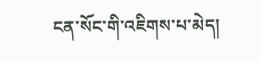ངན་སོང་གི་འཇིགས་པ་མེད།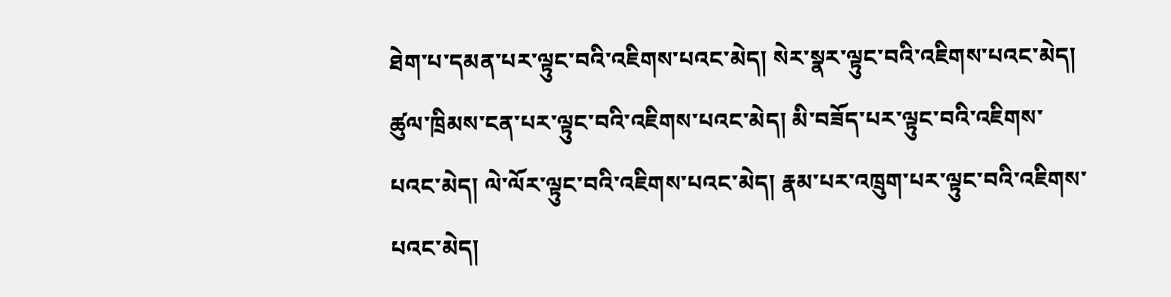ཐེག་པ་དམན་པར་ལྟུང་བའི་འཇིགས་པའང་མེད། སེར་སྣར་ལྟུང་བའི་འཇིགས་པའང་མེད། ཚུལ་ཁྲིམས་ངན་པར་ལྟུང་བའི་འཇིགས་པའང་མེད། མི་བཟོད་པར་ལྟུང་བའི་འཇིགས་པའང་མེད། ལེ་ལོར་ལྟུང་བའི་འཇིགས་པའང་མེད། རྣམ་པར་འཁྲུག་པར་ལྟུང་བའི་འཇིགས་པའང་མེད།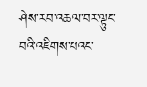ཤེས་རབ་འཆལ་བར་ལྟུང་བའི་འཇིགས་པའང་